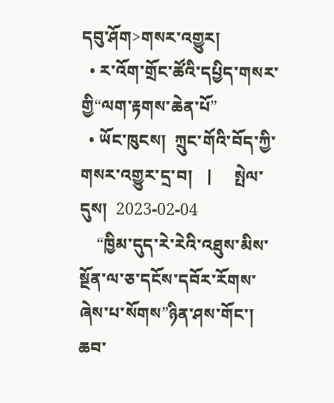དབུ་ཤོག>གསར་འགྱུར།
  • ར་འོག་གྲོང་ཚོའི་དཔྱིད་གསར་གྱི“ལག་རྟགས་ཆེན་པོ”
  • ཡོང་ཁུངས།  ཀྲུང་གོའི་བོད་ཀྱི་གསར་འགྱུར་དྲ་བ།   |     སྤེལ་དུས།  2023-02-04
    “ཁྱིམ་དུད་རེ་རེའི་འཐུས་མིས་སྔོན་ལ་ཅ་དངོས་དབོར་རོགས་ཞེས་པ་སོགས”ཉིན་ཤས་གོང་། ཆབ་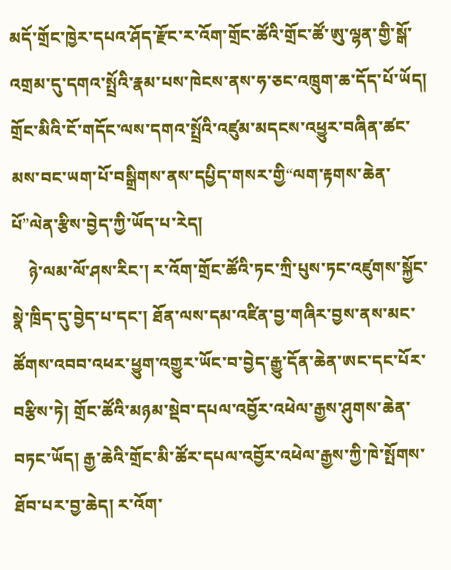མདོ་གྲོང་ཁྱེར་དཔའ་ཤོད་རྫོང་ར་འོག་གྲོང་ཚོའི་གྲོང་ཚོ་ཨུ་ལྷན་གྱི་སྒོ་འགྲམ་དུ་དགའ་སྤྲོའི་རྣམ་པས་ཁེངས་ནས་ཧ་ཅང་འཁྲུག་ཆ་དོད་པོ་ཡོད། གྲོང་མིའི་ངོ་གདོང་ལས་དགའ་སྤྲོའི་འཛུམ་མདངས་འཕྱུར་བཞིན་ཚང་མས་བང་ཡག་པོ་བསྒྲིགས་ནས་དཔྱིད་གསར་གྱི“ལག་རྟགས་ཆེན་པོ”ལེན་རྩིས་བྱེད་ཀྱི་ཡོད་པ་རེད།
    ཉེ་ལམ་ལོ་ཤས་རིང་། ར་འོག་གྲོང་ཚོའི་ཏང་ཀྲི་པུས་ཏང་འཛུགས་སྐྱོང་སྣེ་ཁྲིད་དུ་བྱེད་པ་དང་། ཐོན་ལས་དམ་འཛིན་བྱ་གཞིར་བྱས་ནས་མང་ཚོགས་འབབ་འཕར་ཕྱུག་འགྱུར་ཡོང་བ་བྱེད་རྒྱུ་དོན་ཆེན་ཨང་དང་པོར་བརྩིས་ཏེ། གྲོང་ཚོའི་མཉམ་སྡེབ་དཔལ་འབྱོར་འཕེལ་རྒྱས་ཤུགས་ཆེན་བཏང་ཡོད། རྒྱ་ཆེའི་གྲོང་མི་ཚོར་དཔལ་འབྱོར་འཕེལ་རྒྱས་ཀྱི་ཁེ་སྤོགས་ཐོབ་པར་བྱ་ཆེད། ར་འོག་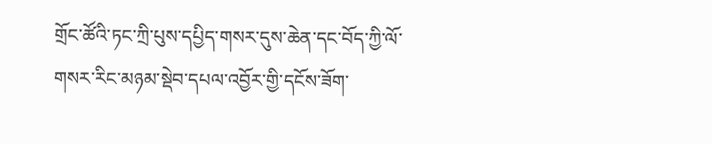གྲོང་ཚོའི་ཏང་ཀྲི་པུས་དཔྱིད་གསར་དུས་ཆེན་དང་བོད་ཀྱི་ལོ་གསར་རིང་མཉམ་སྡེབ་དཔལ་འབྱོར་གྱི་དངོས་ཟོག་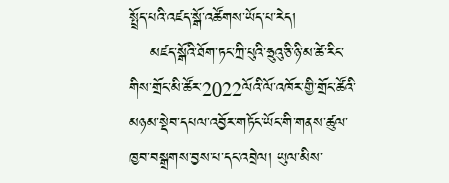སྤྲོད་པའི་འཛད་སྒོ་འཚོགས་ཡོད་པ་རེད།
    མཛད་སྒོའི་ཐོག་ཏང་ཀྲི་པུའི་ཧྲུའུ་ཅི་ཉི་མ་ཚེ་རིང་གིས་གྲོང་མི་ཚོར་2022ལོའི་ལོ་འཁོར་གྱི་གྲོང་ཚོའི་མཉམ་སྡེབ་དཔལ་འབྱོར་གཏོང་ཡོང་གི་གནས་ཚུལ་ཁྱབ་བསྒྲགས་བྱས་པ་དང་འབྲེལ། ཡུལ་མིས་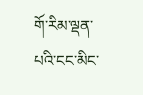གོ་རིམ་ལྡན་པའི་ངང་མིང་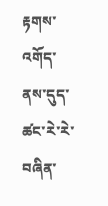རྟགས་འགོད་ནས་དུད་ཚང་རེ་རེ་བཞིན་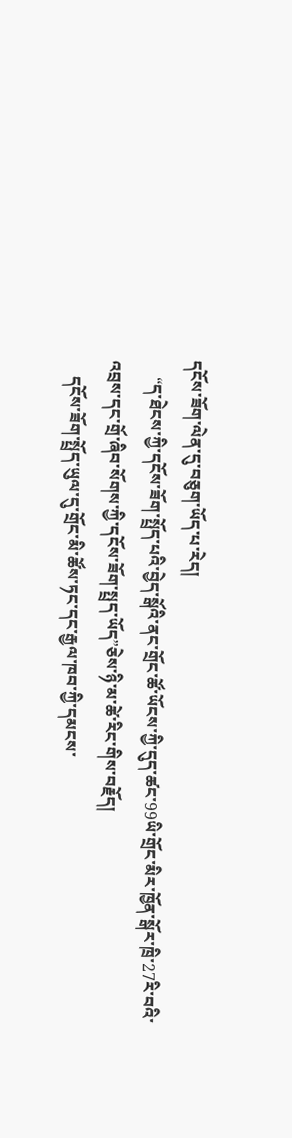དངོས་ཟོག་ལེན་དུ་བཅུག་ཡོད་པ་རེད།
    “ད་ཐེངས་ཀྱི་དངོས་ཟོག་སྤྲོད་པའི་བྱེད་སྒོའི་ནང་གྲོང་ཚོ་ཡོངས་ཀྱི་དུད་ཚང་99ཡི་གྲོང་མིར་ཁྱོན་སྒོར་ཁྲི་27རི་བའི་འབྲས་དང་གྲོ་ཞིབ་སོགས་ཀྱི་དངོས་ཟོག་སྤྲད་ཡོད”ཅེས་ཉི་མ་ཚེ་རིང་གིས་བརྗོད།
    དངོས་ཟོག་སྤྲོད་ཡུལ་དུ་གྲོང་མི་ཚོས་ཏང་དང་རྒྱལ་ཁབ་ཀྱི་དམངས་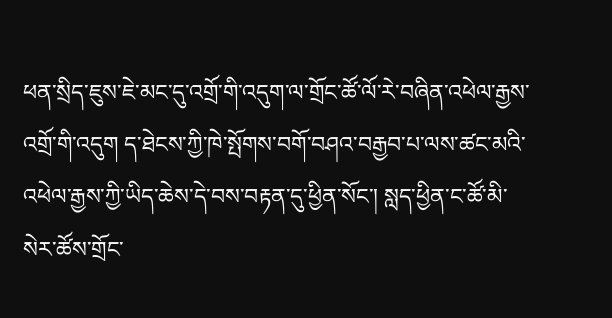ཕན་སྲིད་ཇུས་ཇེ་མང་དུ་འགྲོ་གི་འདུག་ལ་གྲོང་ཚོ་ལོ་རེ་བཞིན་འཕེལ་རྒྱས་འགྲོ་གི་འདུག ད་ཐེངས་ཀྱི་ཁེ་སྤོགས་བགོ་བཤའ་བརྒྱབ་པ་ལས་ཚང་མའི་འཕེལ་རྒྱས་ཀྱི་ཡིད་ཆེས་དེ་བས་བརྟན་དུ་ཕྱིན་སོང་། སླད་ཕྱིན་ང་ཚོ་མི་སེར་ཚོས་གྲོང་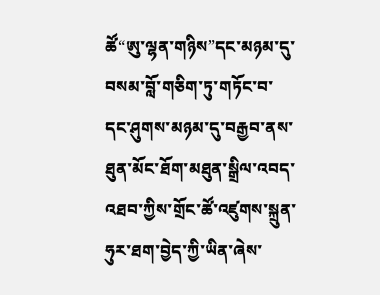ཚོ“ཨུ་ལྷན་གཉིས”དང་མཉམ་དུ་བསམ་བློ་གཅིག་ཏུ་གཏོང་བ་དང་ཤུགས་མཉམ་དུ་བརྒྱབ་ནས་ཐུན་མོང་ཐོག་མཐུན་སྒྲིལ་འབད་འཐབ་ཀྱིས་གྲོང་ཚོ་འཛུགས་སྐྲུན་ཧུར་ཐག་བྱེད་ཀྱི་ཡིན་ཞེས་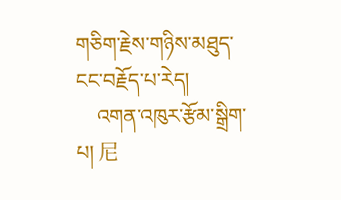གཅིག་རྗེས་གཉིས་མཐུད་ངང་བརྗོད་པ་རེད།
    འགན་འཁུར་རྩོམ་སྒྲིག་པ། 尼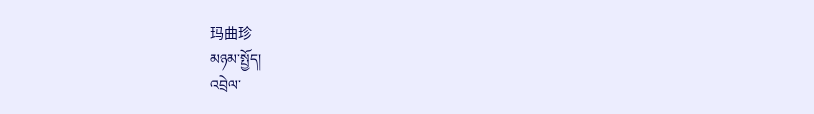玛曲珍
མཉམ་སྤྱོད།
འབྲེལ་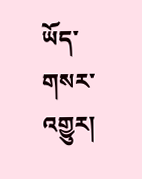ཡོད་གསར་འགྱུར།